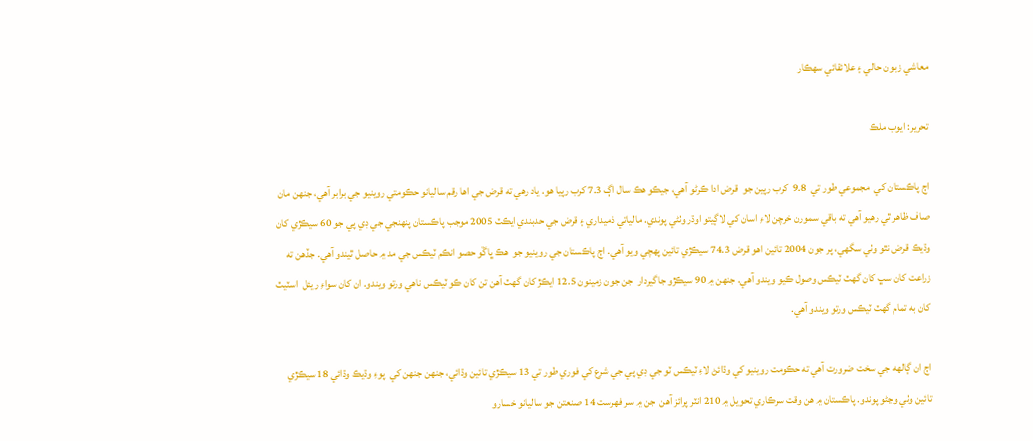معاشي زبون حالي ۽ علائقائي سهڪار

تحرير: ايوب ملڪ

اڄ پاڪستان کي  مجموعي طور تي  9.8  کرب رپين جو  قرض ادا ڪرڻو آهي، جيڪو هڪ سال اڳ 7.3 کرب رپيا هو. ياد رهي ته قرض جي اها رقم ساليانو حڪومتي روينيو جي برابر آهي، جنهن مان صاف ظاهر ٿي رهيو آهي ته باقي سمورن خرچن لاءِ اسان کي لاڳيتو اوڌر وٺڻي پوندي. مالياتي ذميداري ۽ قرض جي حدبندي ايڪٽ 2005 موجب پاڪستان پنهنجي جي ڊي پي جو 60 سيڪڙي کان وڌيڪ قرض نٿو وٺي سگهي، پر جون 2004 تائين اهو قرض 74.3 سيڪڙي تائين پهچي ويو آهي. اڄ پاڪستان جي روينيو جو  هڪ ڀاڱو حصو انڪم ٽيڪس جي مد ۾ حاصل ٿيندو آهي. جڏهن ته زراعت کان سڀ کان گهٽ ٽيڪس وصول ڪيو ويندو آهي. جنهن ۾ 90 سيڪڙو جاگيردار  جن جون زمينون 12.5 ايڪڙ کان گهٽ آهن تن کان ڪو ٽيڪس ناهي ورتو ويندو. ان کان سواءِ ريئل  اسٽيٽ کان به تمام گهٽ ٽيڪس ورتو ويندو آهي.

اڄ ان ڳالهه جي سخت ضرورت آهي ته حڪومت روينيو کي وڌائڻ لاءِ ٽيڪس ٽو جي ڊي پي جي شرع کي فوري طور تي 13 سيڪڙي تائين وڌائي، جنهن جنهن کي  پوءِ وڌيڪ وڌائي 18 سيڪڙي تائين وٺي وڃڻو پوندو. پاڪستان ۾ هن وقت سرڪاري تحويل ۾ 210 انٽر پرائز آهن  جن ۾ سر فهرست 14 صنعتن جو ساليانو خسارو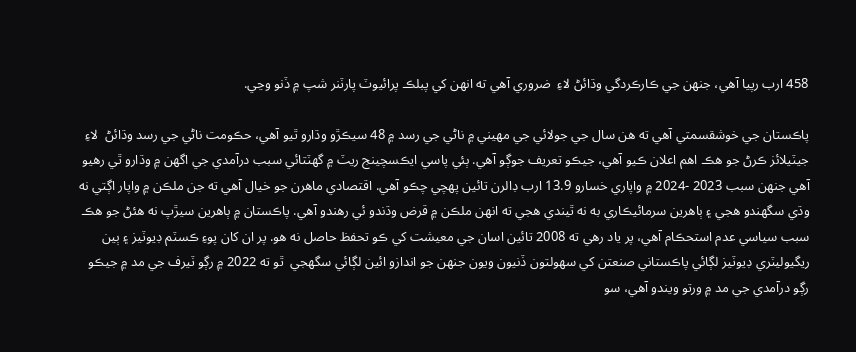458 ارب رپيا آهي، جنهن جي ڪارڪردگي وڌائڻ لاءِ  ضروري آهي ته انهن کي پبلڪ پرائيوٽ پارٽنر شپ ۾ ڏنو وڃي.

پاڪستان جي خوشقسمتي آهي ته هن سال جي جولائي جي مهيني ۾ ناڻي جي رسد ۾ 48 سيڪڙو وڌارو ٿيو آهي، حڪومت ناڻي جي رسد وڌائڻ  لاءِ جيٽيلائز ڪرڻ جو هڪ اهم اعلان ڪيو آهي، جيڪو تعريف جوڳو آهي. ٻئي پاسي ايڪسچينج ريٽ ۾ گهٽتائي سبب درآمدي جي اگهن ۾ وڌارو ٿي رهيو آهي جنهن سبب 2023 -2024 ۾ واپاري خسارو 13.9 ارب ڊالرن تائين پهچي چڪو آهي. اقتصادي ماهرن جو خيال آهي ته جن ملڪن ۾ واپار اڳتي نه وڌي سگهندو هجي ۽ ٻاهرين سرمائيڪاري به نه ٿيندي هجي ته انهن ملڪن ۾ قرض وڌندو ئي رهندو آهي. پاڪستان ۾ ٻاهرين سيڙپ نه هئڻ جو هڪ سبب سياسي عدم استحڪام آهي، پر ياد رهي ته 2008 تائين اسان جي معيشت کي ڪو تحفظ حاصل نه هو. پر ان کان پوءِ ڪسٽم ڊيوٽيز ۽ ٻين ريگيوليٽري ڊيوٽيز لڳائي پاڪستاني صنعتن کي سهولتون ڏنيون ويون جنهن جو اندازو ائين لڳائي سگهجي  ٿو ته 2022 ۾ رڳو ٽيرف جي مد ۾ جيڪو رڳو درآمدي جي مد ۾ ورتو ويندو آهي، سو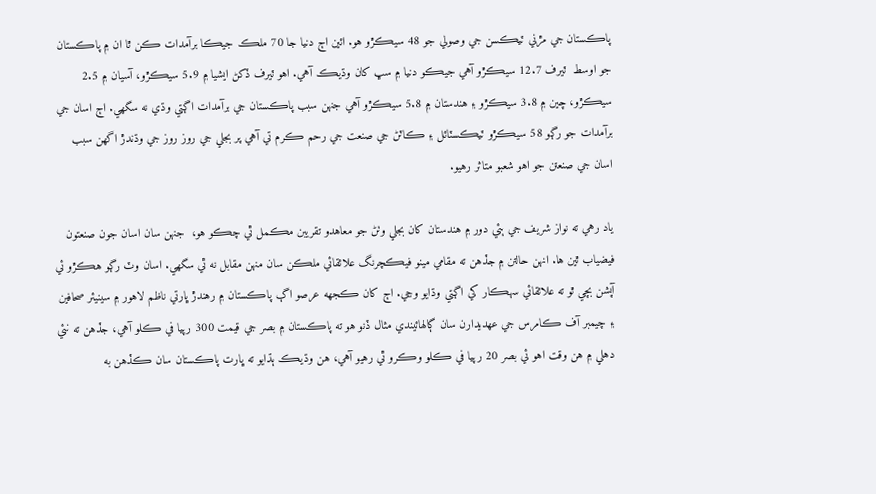پاڪستان جي مڙني ٽيڪسن جي وصولي جو 48 سيڪڙو هو. ائين اڄ دنيا جا 70 ملڪ جيڪا برآمدات ڪن ٿا ان ۾ پاڪستان جو اوسط  ٽيرف 12.7 سيڪڙو آهي جيڪو دنيا ۾ سڀ کان وڌيڪ آهي. اهو ٽيرف ڏکڻ ايشيا ۾ 5.9 سيڪڙو، آسيان ۾ 2.5 سيڪڙو، چين ۾ 3.8 سيڪڙو ۽ هندستان ۾ 5.8 سيڪڙو آهي جنهن سبب پاڪستان جي برآمدات اڳتي وڌي نه سگهي. اڄ اسان جي برآمدات جو رڳو 58 سيڪڙو ٽيڪسٽائل ۽ ڪاٽڻ جي صنعت جي رحم ڪرم تي آهي پر بجلي جي روز روز جي وڌندڙ اگهن سبب اسان جي صنعتن جو اهو شعبو متاثر رهيو.

ياد رهي ته نواز شريف جي ٻئي دور ۾ هندستان کان بجلي وٺڻ جو معاهدو تقريبن مڪمل ٿي چڪو هو،  جنهن سان اسان جون صنعتون فيضياب ٿين ها. انهن حالتن ۾ جڏهن ته مقامي مينو فيڪچرنگ علائقائي ملڪن سان منهن مقابل نه ٿي سگهي. اسان وٽ رڳو هڪڙو ئي آپشن بچي ٿو ته علائقائي سهڪار کي اڳتي وڌايو وڃي. اڄ کان ڪجهه عرصو اڳ پاڪستان ۾ رهندڙ ڀارتي ناظم لاهور ۾ سينيئر صحافين ۽ چيمبر آف ڪامرس جي عهديدارن سان ڳالهائيندي مثال ڏنو هو ته پاڪستان ۾ بصر جي قيمت 300 رپيا في ڪلو آهي، جڏهن ته نئي دهلي ۾ هن وقت اهو ئي بصر 20 رپيا في ڪلو وڪرو ٿي رهيو آهي، هن وڌيڪ ٻڌايو ته ڀارت پاڪستان سان ڪڏهن به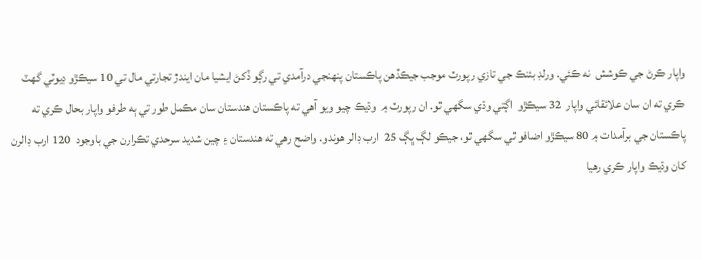واپار ڪرڻ جي ڪوشش  نه ڪئي. ورلڊ بئنڪ جي تازي رپورٽ موجب جيڪڏهن پاڪستان پنهنجي درآمدي تي رڳو ڏکڻ ايشيا مان ايندڙ تجارتي مال تي 10 سيڪڙو ڊيوٽي گهٽ ڪري ته ان سان علائقائي واپار  32 سيڪڙو  اڳتي وڌي سگهي ٿو. ان رپورٽ ۾  وڌيڪ چيو ويو آهي ته پاڪستان هندستان سان مڪمل طور تي ٻه طرفو واپار بحال ڪري ته پاڪستان جي برآمدات ۾ 80 سيڪڙو اضافو ٿي سگهي ٿو، جيڪو لڳ ڀڳ 25  ارب ڊالر هوندو. واضح رهي ته هندستان ۽ چين شديد سرحدي تڪرارن جي باوجود  120 ارب ڊالرن کان وڌيڪ واپار ڪري رهيا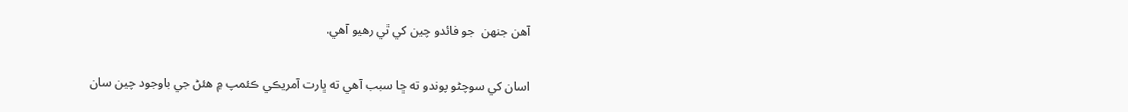آهن جنهن  جو فائدو چين کي ٿي رهيو آهي.

اسان کي سوچڻو پوندو ته ڇا سبب آهي ته ڀارت آمريڪي ڪئمپ ۾ هئڻ جي باوجود چين سان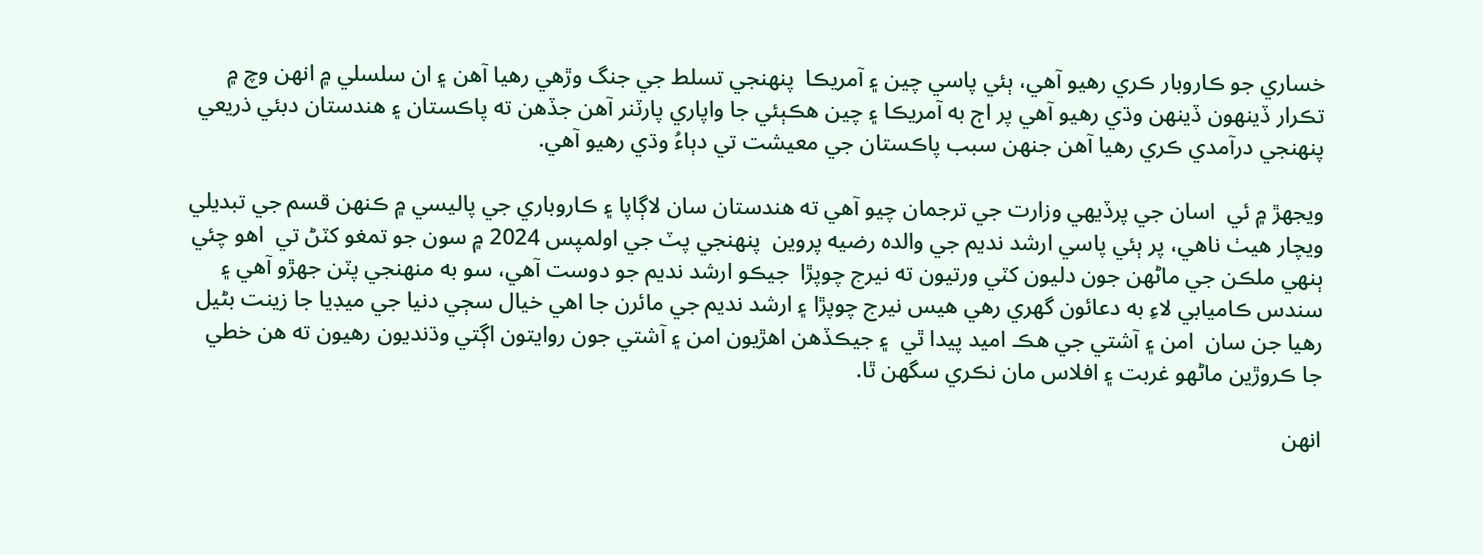خساري جو ڪاروبار ڪري رهيو آهي، ٻئي پاسي چين ۽ آمريڪا  پنهنجي تسلط جي جنگ وڙهي رهيا آهن ۽ ان سلسلي ۾ انهن وچ ۾ تڪرار ڏينهون ڏينهن وڌي رهيو آهي پر اڄ به آمريڪا ۽ چين هڪٻئي جا واپاري پارٽنر آهن جڏهن ته پاڪستان ۽ هندستان دبئي ذريعي پنهنجي درآمدي ڪري رهيا آهن جنهن سبب پاڪستان جي معيشت تي دٻاءُ وڌي رهيو آهي.

ويجهڙ ۾ ئي  اسان جي پرڏيهي وزارت جي ترجمان چيو آهي ته هندستان سان لاڳاپا ۽ ڪاروباري جي پاليسي ۾ ڪنهن قسم جي تبديلي ويچار هيٺ ناهي، پر ٻئي پاسي ارشد نديم جي والده رضيه پروين  پنهنجي پٽ جي اولمپس 2024 ۾ سون جو تمغو کٽڻ تي  اهو چئي ٻنهي ملڪن جي ماڻهن جون دليون کٽي ورتيون ته نيرج چوپڙا  جيڪو ارشد نديم جو دوست آهي، سو به منهنجي پٽن جهڙو آهي ۽ سندس ڪاميابي لاءِ به دعائون گهري رهي هيس نيرج چوپڙا ۽ ارشد نديم جي مائرن جا اهي خيال سڄي دنيا جي ميڊيا جا زينت بڻيل رهيا جن سان  امن ۽ آشتي جي هڪ اميد پيدا ٿي  ۽ جيڪڏهن اهڙيون امن ۽ آشتي جون روايتون اڳتي وڌنديون رهيون ته هن خطي جا ڪروڙين ماڻهو غربت ۽ افلاس مان نڪري سگهن ٿا.

انهن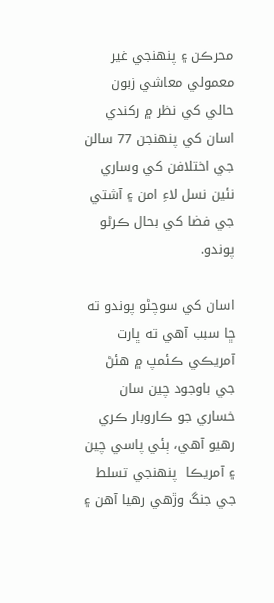محرڪن ۽ پنهنجي غير معمولي معاشي زبون حالي کي نظر ۾ رکندي اسان کي پنهنجن 77 سالن جي اختلافن کي وساري نئين نسل لاءِ امن ۽ آشتي جي فضا کي بحال ڪرڻو پوندو.

اسان کي سوچڻو پوندو ته ڇا سبب آهي ته ڀارت آمريڪي ڪئمپ ۾ هئڻ جي باوجود چين سان خساري جو ڪاروبار ڪري رهيو آهي، ٻئي پاسي چين ۽ آمريڪا  پنهنجي تسلط جي جنگ وڙهي رهيا آهن ۽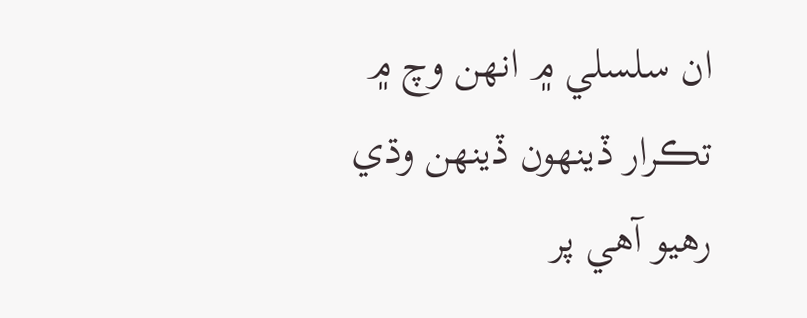ان سلسلي ۾ انهن وچ ۾ تڪرار ڏينهون ڏينهن وڌي رهيو آهي پر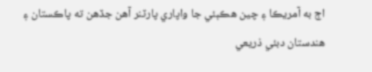اڄ به آمريڪا ۽ چين هڪٻئي جا واپاري پارٽنر آهن جڏهن ته پاڪستان ۽ هندستان دبئي ذريعي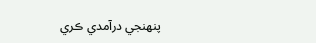پنهنجي درآمدي ڪري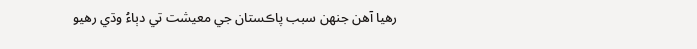رهيا آهن جنهن سبب پاڪستان جي معيشت تي دٻاءُ وڌي رهيو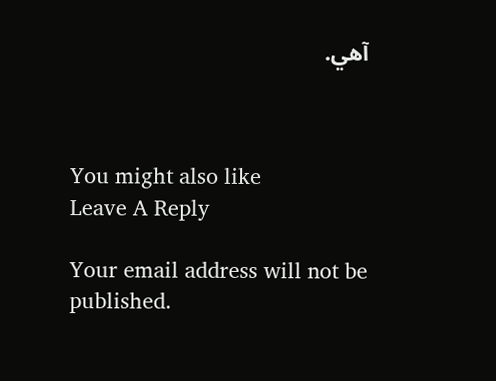آهي.



You might also like
Leave A Reply

Your email address will not be published.